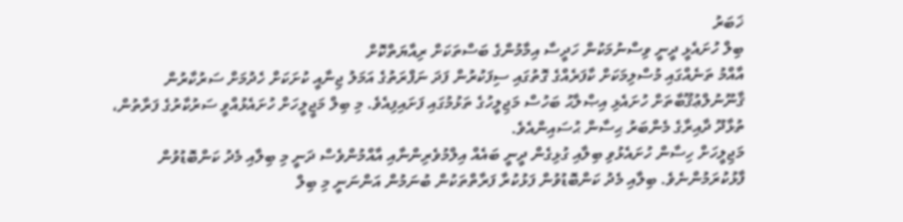ޚަބަރު
ބިލް ހުށައެޅީ ދީނީ ވިސްނުމަކުން ހަދީސާ އިމާމުންގެ ބަސްތަކަށް ރިއާޔަތްކޮށް
އާއްމު ތަނެއްގައި މުސްލިމަކަށް ކާފަރެއްގެ ގޮތުގައި ސިފަކުރުން ފަދަ ނަފްރަތުގެ އަމަލު ޖިނާއީ ކުށަކަށް ހެދުމަށް ސަރުކާރުން ޤާނޫނުލްޢުޤޫބާތަށް ހުށައެޅި އިޞްލާޙު ބަހުސް މަޖިލީހުގެ ތަޅުމުގައި ފަށައިފިއެވެ. މި ބިލް މަޖީލީހަށް ހުށައެޅުއްވީ ސަރުކާރުގެ ފަރާތުން، ތުޅާދޫ ދާއިރާގެ މެންބަރު ޙިސާން ޙުސައިންއެވެ.
މަޖިލީހަށް ހިސާން ހުށައެޅުވި ބިލާއި ގުޅިގެން ދީނީ ބައެއް އިލްމުވެރިންނާއި އާއްމުންވެސް ދަނީ މި ބިލާއި މެދު ކަންބޮޑުވުން ފާޅުކުރަމުންނެވެ. ބިލާއި މެދު ކަންބޮޑުވުން ފަޅުކުރާ ފަރާތްތަކުން ބުނަމުން އަންނަނީ މި ބިލް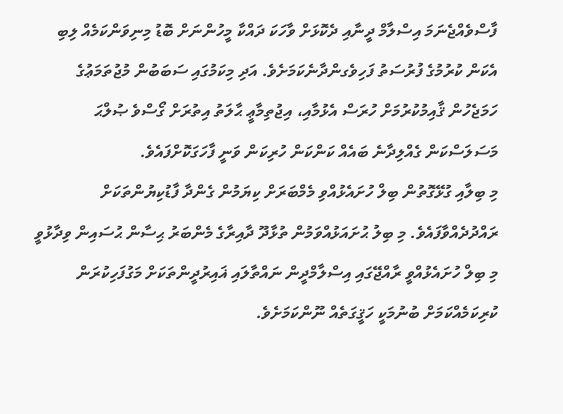ފާސްވެއްޖެނަމަ އިސްލާމް ދީނާއި ދެކޮޅަށް ވާހަކަ ދައްކާ މީހުންނަށް ބޮޑު މިނިވަންކަމެއް ލިބި އެކަން ކުރުމުގެ ފުރުސަތު ފަހިވެގންދާނެކަމަށެވެ. އަދި މިކަމުގައި ސަބަބުން މުޖުތަމަޢުގެ ހަމަޖެހުން ޤާއިމުކުރުމަށް ހުރަސް އެޅުމާއި، އިޖުތިމާޢީ ޙާލަތު އިތުރަށް ގޯސްވެ ޞުލްޙަ މަސަލަސްކަން ގެއްލިދާނެ ބައެއް ކަންކަން ހުރިކަން ވަނީ ފާހަގަކޮށްފައެވެ.
މި ބިލާއި ގުޅޭގޮތުން ބިލް ހުށައެޅުއްވި މެމްބަރަށް ކިޔަމުން ގެންދާ ފާޑުކިޔުންތަކަށް ރައްދުދެއްވާފައެވެ. މި ބިލު ޙުށައަޅުއްވަމުން ތުޅާދޫ ދާއިރާގެ މެންބަރު ޙިސާން ޙުސައިން ވިދާޅުވީ މި ބިލް ހުށައެޅުއްވީ ރާއްޖޭގައި އިސްލާމްދީން ނައްތާލައި ޣައިރުދީންތަކަށް މަގުފަހިކުރަން ކުރިކަމެއްކަމަށް ބުނުމަކީ ހަޤީގަތެއް ނޫންކަމަށެވެ.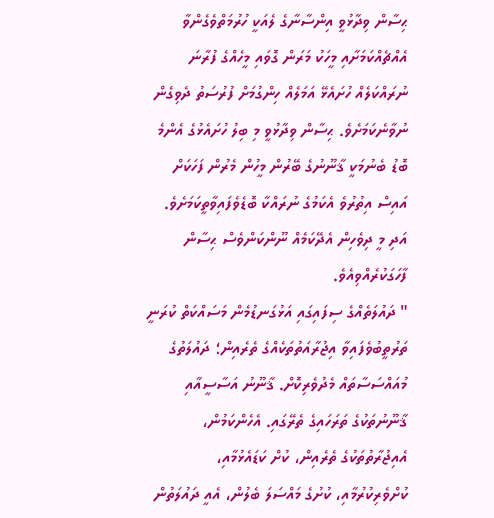ޙިސާން ވިދާޅުވީ އިންސާނާގެ ލެއަކީ ހުރުމަތްވެގެންވާ އެއްޗެއްކަމަށާއި މީހަކު މަރަން ގޮވައި މީހެއްގެ ފުރާނަ ނުރައްކަލެއް ހުށައެޅޭ އަމަލެއް ހިންގުމަށް ފުރުސަތު ދެވިގެން ނުވާނެކަމަށެވެ. ޙިސާން ވިދާޅުވީ މި ބިލު ހުށައެޅުގެ އެންމެ ބޮޑު ބެނުމަކީ ޤާނޫނުގެ ބޭރުން މީހުން މެރުން ފަހަކަށް އައިސް އިތުރުވެ އެކަމުގެ ނުރައްކާ ބޮޑެވެފައިވާތީކަމަށެވެ. އަދި މީ ދިވެހިން އެދޭކަމެއް ނޫންކަންވެސް ޙިސާން ފާހަގަކުރެއްވިއެވެ.
" ދައުލަތެއްގެ ސިފައިގައި އަޅުގަނޑުމެން މަސައްކަތް ކުރަނީ ތަރުތީބުވެފައިވާ އިޖުރާއަތުތަކެއްގެ ތެރެއިން؛ ދައުލަތުގެ މުއައްސަސާތައް މެދުވެރިކޮށް. ޤާނޫނު އަސާސީއާއި ޤާނޫނުތަކުގެ ތަރަހައިގެ ތެރޭގައި. އެހެންކަމުން، އެއިޖުރާތުތަކުގެ ތެރެއިން، ކުށް ކަޑައެޅުމާއި، ކުށްވެރިކުރުމާއި، ކުށުގެ މައްސަލަ ބެލުން، އެއީ ދައުލަތުން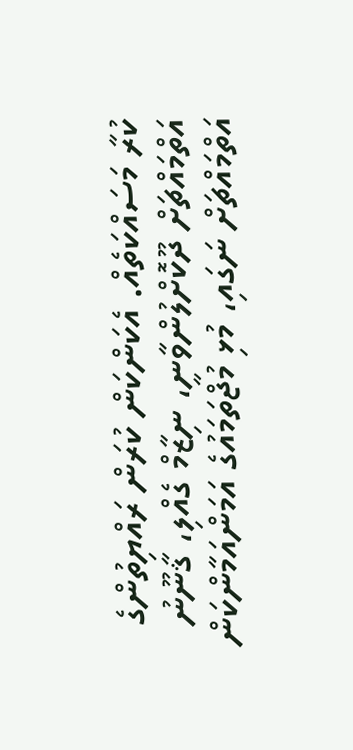ކުރާ މަސައްކަތެއް. އެކަންކަން ކުރަން ރައްޔިތުންގެ އަތްމައްޗަށް ދޫކޮށްލުންވާނީ، ނިޒާމް ގެއްލި، ޤާނޫނު އަތްމައްޗަށް ނަގައި، މުޅި މުޖްތަމައުގެ އަމަންއަމާންކަން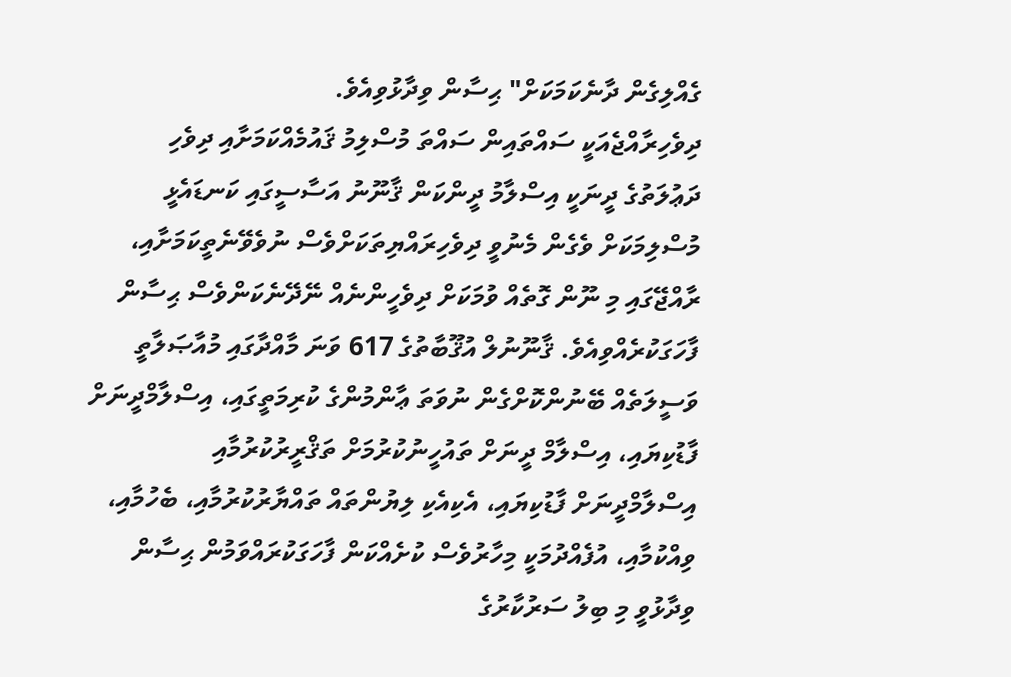ގެއްލިގެން ދާނެކަމަކަށް" ޙިސާން ވިދާޅުވިއެވެ.
ދިވެހިރާއްޖެއަކީ ސައްތައިން ސައްތަ މުސްލިމު ޤައުމެއްކަމަށާއި ދިވެހި ދަޢުލަތުގެ ދީނަކީ އިސްލާމު ދީންކަން ޤާނޫނު އަސާސީގައި ކަނޑައެޅީ މުސްލިމަކަށް ވެގެން މެނުވީ ދިވެހިރައްޔިތަކަށްވެސް ނުވެވޭނެތީކަމަށާއި، ރާއްޖޭގައި މި ނޫން ގޮތެއް ވުމަކަށް ދިވެހީންނެއް ނޭދޭނެކަންވެސް ޙިސާން ފާހަގަކުރެއްވިއެވެ. ޤާނޫނުލް އުޤޫބާތުގެ 617 ވަނަ މާއްދާގައި މުއާޞަލާތީ ވަސީލަތެއް ބޭނުންކޮށްގެން ނުވަތަ ޢާންމުންގެ ކުރިމަތީގައި، އިސްލާމްދީނަށް ފާޑުކިޔައި، އިސްލާމް ދީނަށް ތައުހީނުކުރުމަށް ތަޤްރީރުކުރުމާއި އިސްލާމްދީނަށް ފާޑުކިޔައި، އެކިއެކި ލިޔުންތައް ތައްޔާރުކުރުމާއި، ބެހުމާއި، ވިއްކުމާއި، އުފެއްދުމަކީ މިހާރުވެސް ކުށެއްކަން ފާހަގަކުރައްވަމުން ޙިސާން ވިދާޅުވީ މި ބިލު ސަރުކާރުގެ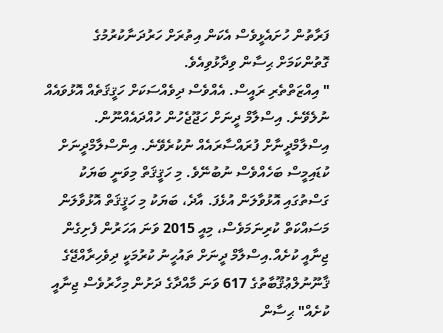ފަރާތުން ހުށައެޅީވެސް އެކަން އިތުރަށް ހަރުދަނާކުރުމުގެ ގޮތުންކަމަށް ޙިސާން ވިދާޅުވިއެވެ.
" އިއްޒަތްތެރި ރައީސް. އެއްވެސް ދިވެއްސަކަށް ހަޤީޤަތެއް އޮޅުވައެއް ނުލެވޭނެ. އިސްލާމް ދީނަށް ހަޖޫޖެހުން ހުއްދައެއްނޫން. އިސްލާމްދީނާށް ފުރައްސާރައެއް ނުކުރެވޭނެ. އިންސްލާމްދީނަށް ކުޑައިމީސް ބަހެއްވެސް ނުބުނޭވެ. މި ހަޤީޤަތް މިވަނީ ބަޔަކު ގަސްތުގައި އޮޅުވާލަން އުޅެފަ. އާދެ، ބަޔަކު މި ހަޤީޤަތް އޮޅުވާލަން މަސައްކަތް ކުރިނަމަވެސް، މިއީ 2015 ވަނަ އަހަރުން ފެށިގެން ޖިނާއީ ކުށެއް.އިސްލާމް ދީނަށް ތައުހީނު ކުރުމަކީ ދިވެހިރާއްޖޭގެ ޤާނޫނުލްޢުޤޫބާތުގެ 617 ވަނަ މާއްދާގެ ދަށުން މިހާރުވެސް ޖިނާއީ ކުށެއް" ޙިސާން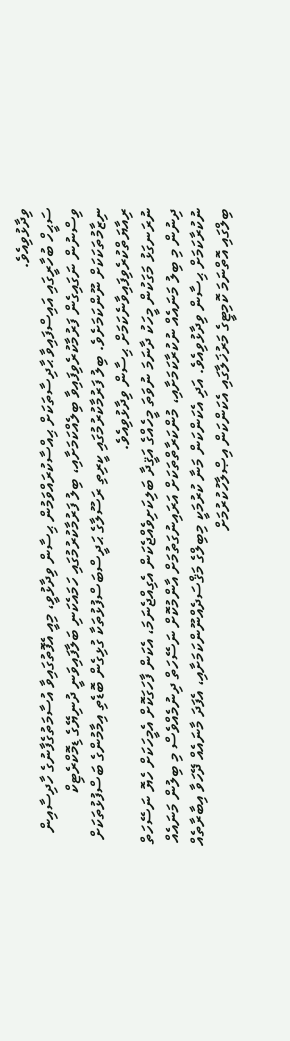ވިދާޅުވިއެވެ.
ސަޙީހް ބުހާރީގައި އައިސްފައިވާ ޙާދިސާތަކަށް ޙިއްސާކުރައްވަމުން ޙިސާން ވިދާޅުވީ، މިއީ އެފޮތުގައިވާ އުސާމަތުގެފާނުގެ ހާދިސާއިން ވިސްނުން ނަގައިގެން ފަރުމާކުރެވިފައިވާ ބިލެއްކަމަށާއި، ބިލު ފަރުމާކުރުމުގައި ހަމައެކަނި ބަލާފައިވަނީ ދުނިޔޭގެ ޑިމޮކްރެޓިކް ނިޒާމުތަކަކަށް ނޫންކަމަށެވެ. ބިލު ފަރުމާކުރުމުގައި ކީރިތި ރަސޫލާގެ ޙަދީސްބަސްފުޅުތަކާ ގުޅިގެން ބޮޑެތި އިމާމުންގެ ބަސްފުޅުތަކަށް ރިއާޔަތްކުރެވިފައިވާނެކަމަށް ޙިސާން ވިދާޅުވިއެވެ.
ނުރަނގަޅު މަގަކުން މީހަކު ދާނަމަ ނުވަތަ މީހެއްގެ އަޤީދާ ބަލިކަށިވެއްޖެކަން އެގިއްޖެނަމަ، އެކަން ފާހަގަކޮށް އެމީހަކަށް ހެޔޮ ނަސޭހަތް ދިނުން މި ބިލު މަނައެއް ނުކުރާކަމަށާއި، މުންކަރާތްތަކަށް އަރައިނުގަތުމަށް އާންމުކޮށް ނަސޭހަތް ދިނުމެއްވެސް މި ބިލުން މަނައެއް ނުކުރާކަމަށް ޙިސާން ވިދާޅުވިއެވެ. އަދި އެކަންކަން މަނާ ކުރުމަކީ މިބިލްގެ މަޤްސަދެއްނޫންކަމަށާއި، އެފަދަ މާނައެއް ދޭހަވާ އިބާރާތެއް ބިލްގައި އޮތްނަމަ ކޮމިޓީގެ މަރުޚަލާގައި އެކަންކަން އިޞްލާހުކުރުމަށް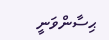ޙިސާންވަނީ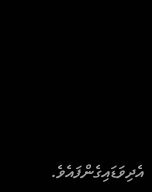އެދިވަޑައިގެންފައެވެ.